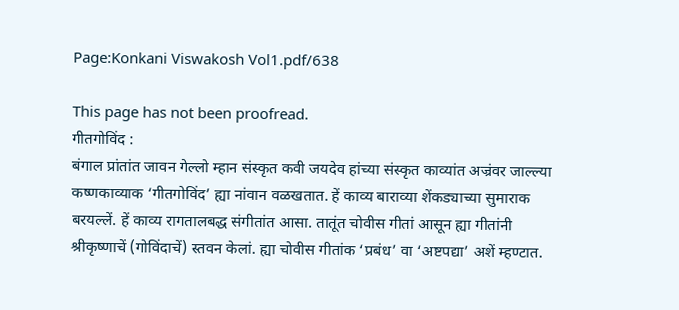Page:Konkani Viswakosh Vol1.pdf/638

This page has not been proofread.
गीतगोविंद :
बंगाल प्रांतांत जावन गेल्लो म्हान संस्कृत कवी जयदेव हांच्या संस्कृत काव्यांत अज्रंवर जाल्ल्या कष्णकाव्याक ‘गीतगोविंद’ ह्या नांवान वळखतात. हें काव्य बाराव्या शेंकड्याच्या सुमाराक बरयल्लें. हें काव्य रागतालबद्ध संगीतांत आसा. तातूंत चोवीस गीतां आसून ह्या गीतांनी श्रीकृष्णाचें (गोविंदाचें) स्तवन केलां. ह्या चोवीस गीतांक ‘प्रबंध’ वा ‘अष्टपद्या’ अशें म्हण्टात.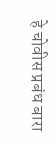हे चोवीस प्रबंध बारा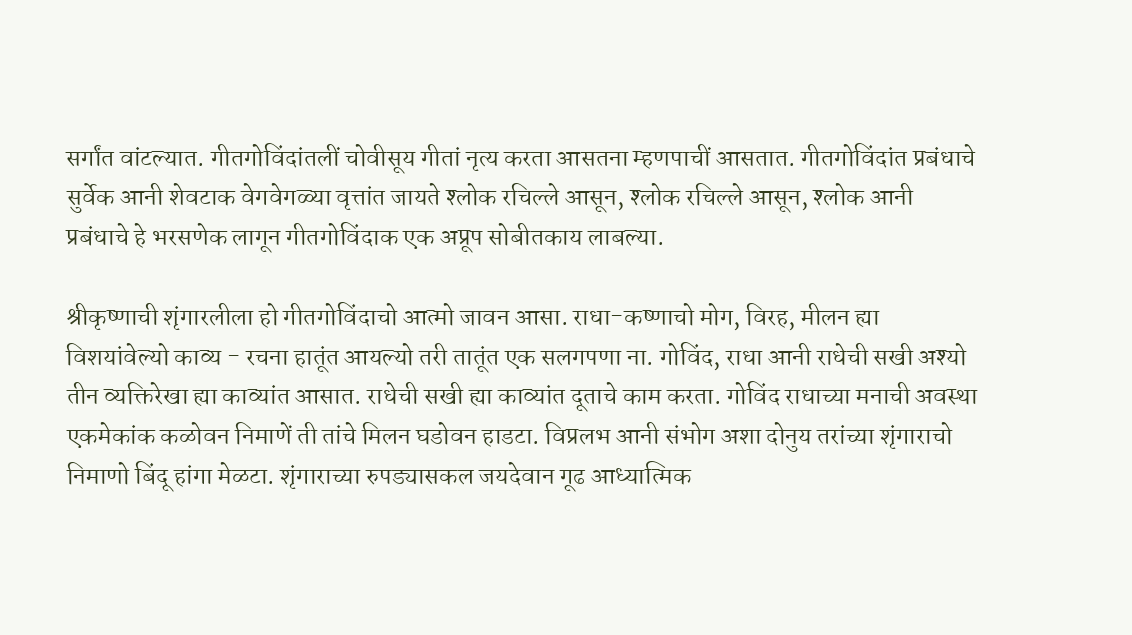सर्गांत वांटल्यात. गीतगोविंदांतलीं चोवीसूय गीतां नृत्य करता आसतना म्हणपाचीं आसतात. गीतगोविंदांत प्रबंधाचे सुर्वेक आनी शेवटाक वेगवेगळ्या वृत्तांत जायते श्‍लोक रचिल्ले आसून, श्‍लोक रचिल्ले आसून, श्‍लोक आनी प्रबंधाचे हे भरसणेक लागून गीतगोविंदाक एक अप्रूप सोबीतकाय लाबल्या.

श्रीकृष्णाची शृंगारलीला हो गीतगोविंदाचो आत्मो जावन आसा. राधा-कष्णाचो मोग, विरह, मीलन ह्या विशयांवेल्यो काव्य - रचना हातूंत आयल्यो तरी तातूंत एक सलगपणा ना. गोविंद, राधा आनी राधेची सखी अश्यो तीन व्यक्तिरेखा ह्या काव्यांत आसात. राधेची सखी ह्या काव्यांत दूताचे काम करता. गोविंद राधाच्या मनाची अवस्था एकमेकांक कळोवन निमाणें ती तांचे मिलन घडोवन हाडटा. विप्रलभ आनी संभोग अशा दोनुय तरांच्या शृंगाराचो निमाणो बिंदू हांगा मेळटा. शृंगाराच्या रुपड्यासकल जयदेवान गूढ आध्यात्मिक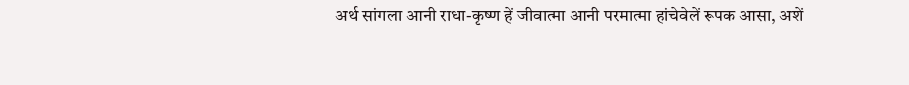अर्थ सांगला आनी राधा-कृष्ण हें जीवात्मा आनी परमात्मा हांचेवेलें रूपक आसा, अशें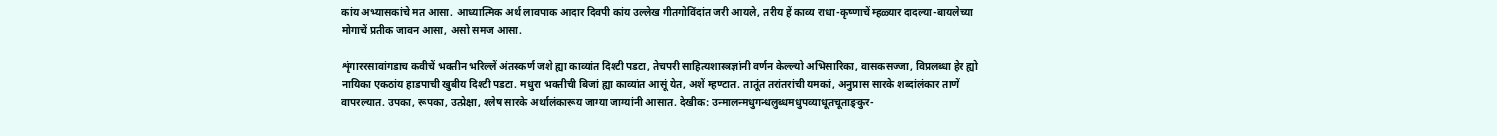कांय अभ्यासकांचे मत आसा. आध्यात्मिक अर्थ लावपाक आदार दिवपी कांय उल्लेख गीतगोविंदांत जरी आयले, तरीय हें काव्य राधा-कृष्णाचें म्हळ्यार दादल्या-बायलेच्या मोगाचें प्रतीक जावन आसा, असो समज आसा.

शृंगाररसावांगडाच कवीचें भक्तीन भरिल्लें अंतस्कर्ण जशे ह्या काव्यांत दिश्टी पडटा, तेचपरी साहित्यशास्त्रज्ञांनी वर्णन केल्ल्यो अभिसारिका, वासकसज्जा, विप्रलब्धा हेर ह्यो नायिका एकठांय हाडपाची खुबीय दिश्टी पडटा. मधुरा भक्तीची बिजां ह्या काव्यांत आसूं येत, अशें म्हण्टात. तातूंत तरांतरांची यमकां, अनुप्रास सारके शब्दांलंकार ताणें वापरल्यात. उपका, रूपका, उत्प्रेक्षा, श्‍लेष सारके अर्थालंकारूय जाग्या जाग्यांनी आसात. देखीक: उन्मालन्मधुगन्धलुब्धमधुपव्याधूतचूताङ्‌कुर-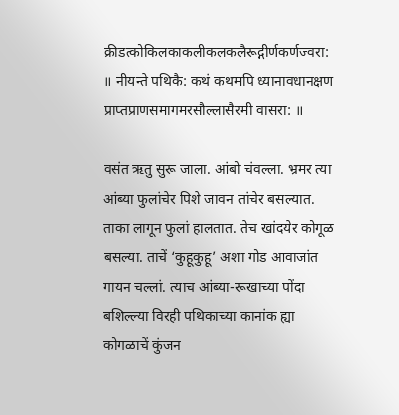क्रीडत्कोकिलकाकलीकलकलैरूद्गीर्णकर्णज्वरा: ॥ नीयन्ते पथिकै: कथं कथमपि ध्यानावधानक्षण प्राप्तप्राणसमागमरसौल्लासैरमी वासरा: ॥

वसंत ऋतु सुरू जाला. आंबो चंवल्ला. भ्रमर त्या आंब्या फुलांचेर पिशे जावन तांचेर बसल्यात. ताका लागून फुलां हालतात. तेच खांदयेर कोगूळ बसल्या. ताचें ‘कुहूकुहू’ अशा गोड आवाजांत गायन चल्लां. त्याच आंब्या-रूखाच्या पोंदा बशिल्ल्या विरही पथिकाच्या कानांक ह्या कोगळाचें कुंजन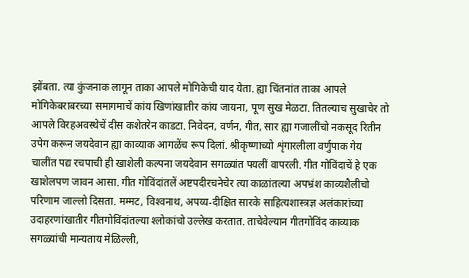झोंबता. त्या कुंजनाक लागून ताका आपले मोगिकेची याद येता. ह्या चिंतनांत ताका आपले मोगिकेबराबरच्या समागमाचें कांय खिणांखातीर कांय जायना, पूण सुख मेळटा. तितल्याच सुखाचेर तो आपले विरहअवस्थेचें दीस कशेतरेन काडटा. निवेदन, वर्णन, गीत, सार ह्या गजालींचो नकसूद रितीन उपेग करून जयदेवान ह्या काव्याक आगळेंच रूप दिलां. श्रीकृष्णाच्यो शृंगारलीला वर्णुपाक गेय चालींत पद्य रचपाची ही खाशेली कल्पना जयदेवान सगळ्यांत पयलीं वापरली. गीत गोविंदाचें हे एक खाशेलपण जावन आसा. गीत गोविंदांतलें अष्टपदीरचनेचेर त्या काळांतल्या अपभ्रंश काव्यशैलीचो परिणाम जाल्लो दिसता. मम्मट, विश्‍वनाथ, अपय्य-दीक्षित सारके साहित्यशास्त्रज्ञ अलंकारांच्या उदाहरणांखातीर गीतगोविंदांतल्या श्‍लोकांचो उल्लेख करतात. ताचेवेल्यान गीतगोविंद काव्याक सगळ्यांची मान्यताय मेळिल्ली,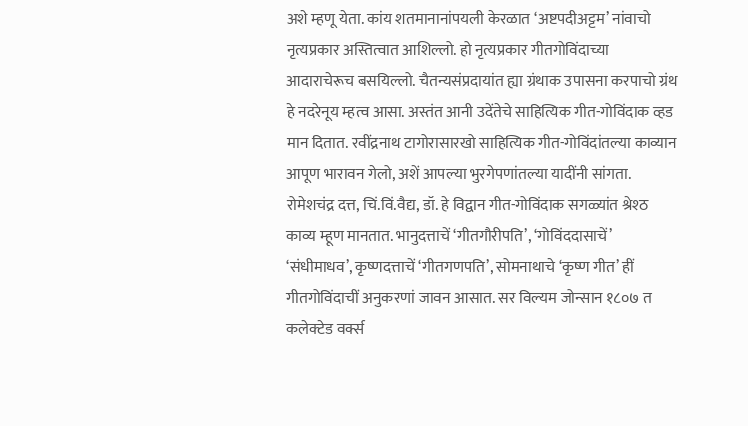अशे म्हणू येता. कांय शतमानानांपयली केरळात ‘अष्टपदीअट्टम’ नांवाचो नृत्यप्रकार अस्तित्वात आशिल्लो. हो नृत्यप्रकार गीतगोविंदाच्या आदाराचेरूच बसयिल्लो. चैतन्यसंप्रदायांत ह्या ग्रंथाक उपासना करपाचो ग्रंथ हे नदरेनूय म्हत्व आसा. अस्तंत आनी उदेंतेचे साहित्यिक गीत-गोविंदाक व्हड मान दितात. रवींद्रनाथ टागोरासारखो साहित्यिक गीत-गोविंदांतल्या काव्यान आपूण भारावन गेलो, अशें आपल्या भुरगेपणांतल्या यादींनी सांगता. रोमेशचंद्र दत्त, चिं.विं.वैद्य, डॉ. हे विद्वान गीत-गोविंदाक सगळ्यांत श्रेश्ठ काव्य म्हूण मानतात. भानुदत्ताचें ‘गीतगौरीपति’, ‘गोविंददासाचें’ ‘संधीमाधव’, कृष्णदत्ताचें ‘गीतगणपति’, सोमनाथाचे ‘कृष्ण गीत’ हीं गीतगोविंदाचीं अनुकरणां जावन आसात. सर विल्यम जोन्सान १८०७ त कलेक्टेड वर्क्स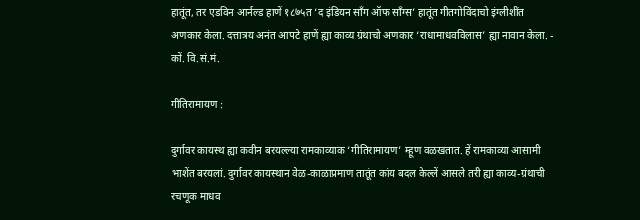हातूंत, तर एडविन आर्नल्ड हाणें १८७५त ‘द इंडियन सॉंग ऑफ सॉंग्स’ हातूंत गीतगोविंदाचो इंग्लीशींत अणकार केला. दत्तात्रय अनंत आपटे हाणें ह्या काव्य ग्रंथाचो अणकार ‘राधामाधवविलास’ ह्या नावान केला. - कों. वि.सं.मं.

गीतिरामायण :

दुर्गावर कायस्थ ह्या कवीन बरयल्ल्या रामकाव्याक ‘गीतिरामायण’ म्हूण वळखतात. हें रामकाव्या आसामी भाशेंत बरयलां. दुर्गावर कायस्थान वेळ-काळाप्रमाण तातूंत कांय बदल केल्लें आसले तरी ह्या काव्य-ग्रंथाची रचणूक माधव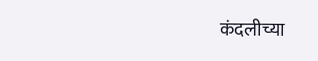कंदलीच्या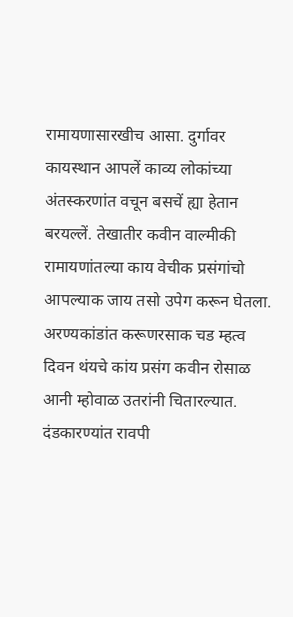रामायणासारखीच आसा. दुर्गावर कायस्थान आपलें काव्य लोकांच्या अंतस्करणांत वचून बसचें ह्या हेतान बरयल्लें. तेखातीर कवीन वाल्मीकी रामायणांतल्या काय वेचीक प्रसंगांचो आपल्याक जाय तसो उपेग करून घेतला. अरण्यकांडांत करूणरसाक चड म्हत्व दिवन थंयचे कांय प्रसंग कवीन रोसाळ आनी म्होवाळ उतरांनी चितारल्यात. दंडकारण्यांत रावपी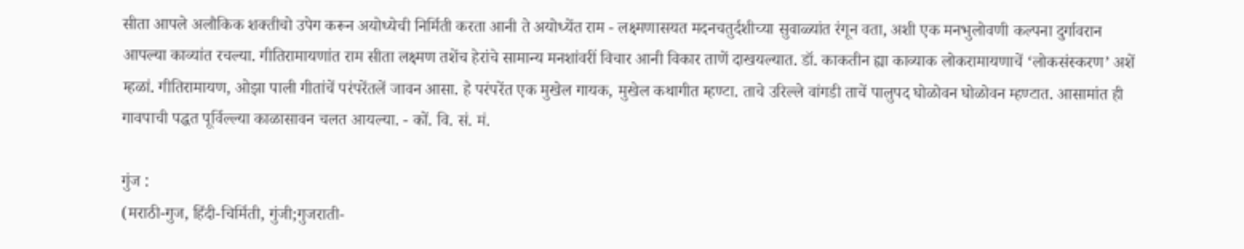सीता आपले अलौकिक शक्तीचो उपेग करून अयोध्येची निर्मिती करता आनी ते अयोध्येंत राम - लक्ष्मणासयत मदनचतुर्दशीच्या सुवाळ्यांत रंगून वता, अशी एक मनभुलोवणी कल्पना दुर्गावरान आपल्या काव्यांत रचल्या. गीतिरामायणांत राम सीता लक्ष्मण तशेंच हेरांचे सामान्य मनशांवरीं विचार आनी विकार ताणें दाखयल्यात. डॉ. काकतीन ह्या काव्याक लोकरामायणाचें ‘लोकसंस्करण’ अशें म्हळां. गीतिरामायण, ओझा पाली गीतांचें परंपरेंतलें जावन आसा. हे परंपरेंत एक मुखेल गायक, मुखेल कथागीत म्हण्टा. ताचे उरिल्ले वांगडी ताचें पालुपद घोळोवन घोळोवन म्हण्टात. आसामांत ही गावपाची पद्धत पूर्विल्ल्या काळासावन चलत आयल्या. - कों. वि. सं. मं.

गुंज :
(मराठी-गुज, हिंदी-चिर्मिती, गुंजी;गुजराती-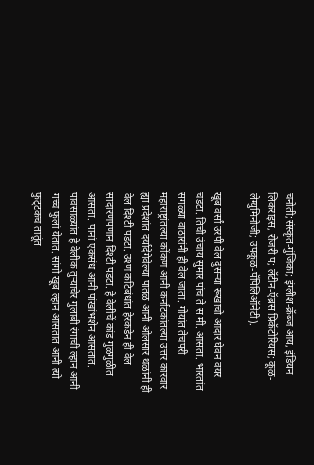चनोती;संस्कृत-गुंजिका; इंग्लीश-क्रॅब्ज आय, इंडियन लिकराइस, रोजरी प; लॅटीन-ऍब्रस प्रिकॅटोरियस; कूळ-लेग्युमिनोजी; उपकूळ-पॅपिलिऑनेटी).

खूब वर्सां उरपी वेल दुसर्‍या रूखाचो आदार घेवन वयर चडटा. तिची उंचाय सुमार पांच ते स मी. आसता. भारतांत सगळ्या वाठारांनी ही वेल जाता. गोयांत तेचपरी महाराष्ट्रांतल्या कोंकण आनी कर्नाटकांतल्या उत्तर कारवार ह्या प्रदेशांत दर्यादेगेवेल्या पातळ आनी ओलसार थळांनी ही वेल दिश्टी पडटा. उश्ण कटिबंधांत हेरकडेन ही वेल सादारणपणान दिश्टी पडटा. हे वेलीचें कांड गुळगुळीत आसता. पानां एकसंध आनी पांखांभशेन आसतात. पावसाळ्यांत हे वेलीक तुर्‍याचेर गुलाबी रंगाची ल्हान आनी गच्च फुलां येतात. सांगो खूब ल्हान आसतात आनी त्यो फुट्‌टकच तातूंत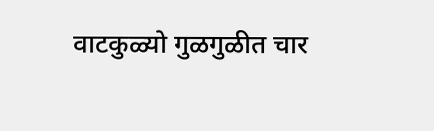वाटकुळ्यो गुळगुळीत चार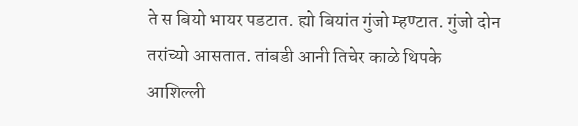ते स बियो भायर पडटात. ह्यो बियांत गुंजो म्हण्टात. गुंजो दोन तरांच्यो आसतात. तांबडी आनी तिचेर काळे थिपके आशिल्ली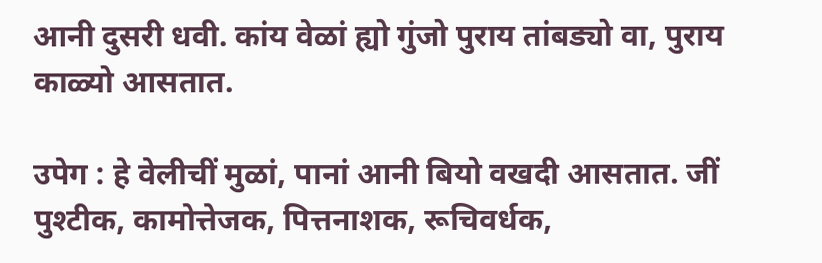आनी दुसरी धवी. कांय वेळां ह्यो गुंजो पुराय तांबड्यो वा, पुराय काळ्यो आसतात.

उपेग : हे वेलीचीं मुळां, पानां आनी बियो वखदी आसतात. जीं पुश्टीक, कामोत्तेजक, पित्तनाशक, रूचिवर्धक,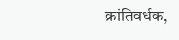क्रांतिवर्धक,